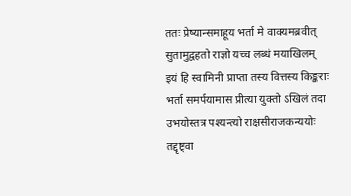ततः प्रेष्यान्समाहूय भर्ता मे वाक्यमब्रवीत्
सुतामुद्वहतो राज्ञो यच्च लब्धं मयाखिलम्
इयं हि स्वामिनी प्राप्ता तस्य वित्तस्य किङ्कराः
भर्ता समर्पयामास प्रीत्या युक्तो ऽखिलं तदा
उभयोस्तत्र पश्यन्त्यो राक्षसीराजकन्ययोः
तद्दृष्ट्वा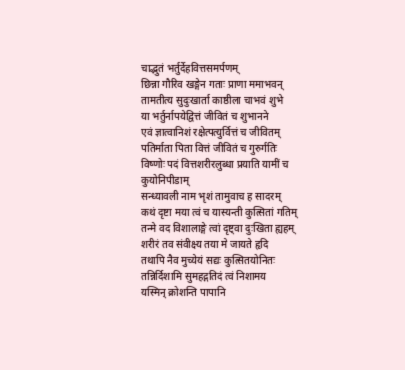चाद्भुतं भर्तुर्देहवित्तसमर्पणम्
छिन्ना गौरिव खङ्गेन गताः प्राणा ममाभवन्
तामतीत्य सुदुःखार्ता काष्ठीला चाभवं शुभे
या भर्तुर्नापयेद्वित्तं जीवितं च शुभानने
एवं ज्ञात्वानिशं रक्षेत्पत्युर्वित्तं च जीवितम्
पतिर्माता पिता वित्तं जीवितं च गुरुर्गतिः
विष्णोः पदं वित्तशरीरलुब्धा प्रयाति यामीं च कुयोनिपीडाम्
सन्ध्यावली नाम भृशं तामुवाच ह सादरम्
कथं दृष्टा मया त्वं च यास्यन्ती कुत्सितां गतिम्
तन्मे वद विशालाङ्गे त्वां दृष्ट्वा दुःखिता ह्यहम्
शरीरं तव संवीक्ष्य तया मे जायते हृदि
तथापि नैव मुच्येयं सद्यः कुत्सितयोनितः
तन्निर्दिशामि सुमहद्गतिदं त्वं निशामय
यस्मिन् क्रोशन्ति पापानि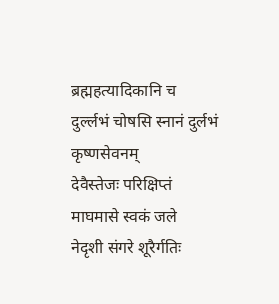ब्रह्महत्यादिकानि च
दुर्ल्लभं चोषसि स्नानं दुर्लभं कृष्णसेवनम्
देवैस्तेजः परिक्षिप्तं माघमासे स्वकं जले
नेदृशी संगरे शूरैर्गतिः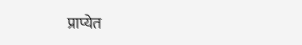प्राप्येत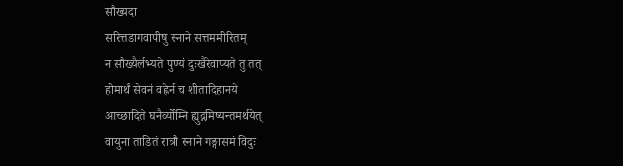सौख्यदा
सरित्तडागवापीषु स्नाने सत्तममीरितम्
न सौख्यैर्लभ्यते पुण्यं दुःखैरेवाप्यते तु तत्
होमार्थं सेवनं वह्नेर्न च शीतादिहानये
आच्छादिते घनैर्व्योम्नि ह्युद्गमिष्यन्तमर्थयेत्
वायुना ताडितं रात्रौ स्नाने गङ्गासमं विदुः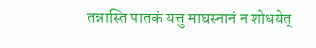तन्नास्ति पातकं यत्तु माघस्नानं न शोधयेत्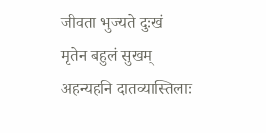जीवता भुज्यते दुःखं मृतेन बहुलं सुखम्
अहन्यहनि दातव्यास्तिलाः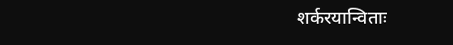शर्करयान्विताः